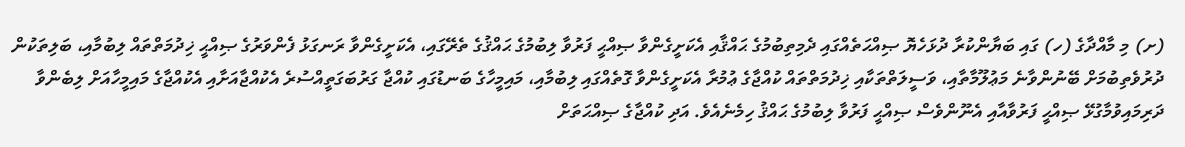(ށ) މި މާއްދާގެ (ހ) ގައި ބަޔާންކުރާ ދުޅަހެޔޮ ޞިއްޙަތެއްގައި ދެމިތިބުމުގެ ޙައްޤާއި އެކަށީގެންވާ ޞިއްޙީ ފަރުވާ ލިބުމުގެ ޙައްޤުގެ ތެރޭގައި، އެކަށީގެންވާ ރަނގަޅު ފެންވަރުގެ ޞިއްޙީ ޚިދުމަތްތައް ލިބުމާއި، ބަލިތަކުން ދުރުވެތިބުމަށް ބޭނުންވާނެ މަޢުލޫމާތާއި، ވަސީލަތްތަކާއި ޚިދުމަތްތައް ކުއްޖާގެ ޢުމުރާ އެކަށީގެންވާ ގޮތެއްގައި ލިބުމާއި، މައިމީހާގެ ބަނޑުގައި ކުއްޖާ ގަރުބަގަތީއްސުރެ އެކުއްޖާއަށާއި އެކުއްޖާގެ މައިމީހާއަށް ލިބެންވާ ދަރިމައިވުމާގުޅޭ ޞިއްޙީ ފަރުވާއާއި އެނޫންވެސް ޞިއްޙީ ފަރުވާ ލިބުމުގެ ޙައްޤު ހިމެނެއެވެ. އަދި ކުއްޖާގެ ޞިއްޙަތަށް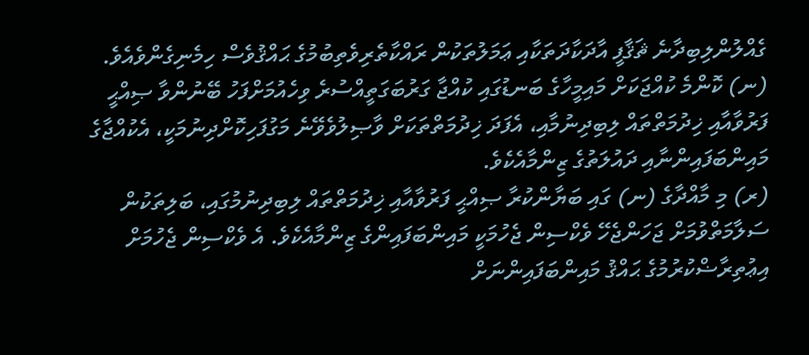ގެއްލުންލިބިދާނެ ޘަޤާފީ އާދަކާދަތަކާއި ޢަމަލުތަކުން ރައްކާތެރިވެތިބުމުގެ ޙައްޤުވެސް ހިމެނިގެންވެއެވެ.
(ނ) ކޮންމެ ކުއްޖަކަށް މައިމީހާގެ ބަނޑުގައި ކުއްޖާ ގަރުބަގަތީއްސުރެ ވިހެއުމަށްފަހު ބޭނުންވާ ޞިއްޙީ ފަރުވާއާއި ޚިދުމަތްތައް ލިބިދިނުމާއި، އެފަދަ ޚިދުމަތްތަކަށް ވާޞިލުވެވޭނެ މަގުފަހިކޮށްދިނުމަކީ، އެކުއްޖާގެ މައިންބަފައިންނާއި ދައުލަތުގެ ޒިންމާއެކެވެ.
(ރ) މި މާއްދާގެ (ނ) ގައި ބަޔާންކުރާ ޞިއްޙީ ފަރުވާއާއި ޚިދުމަތްތައް ލިބިދިނުމުގައި، ބަލިތަކުން ސަލާމަތްވުމަށް ޖަހަންޖެހޭ ވެކްސިން ޖެހުމަކީ މައިންބަފައިންގެ ޒިންމާއެކެވެ. އެ ވެކްސިން ޖެހުމަށް އިޢުތިރާޟްކުރުމުގެ ޙައްޤު މައިންބަފައިންނަށް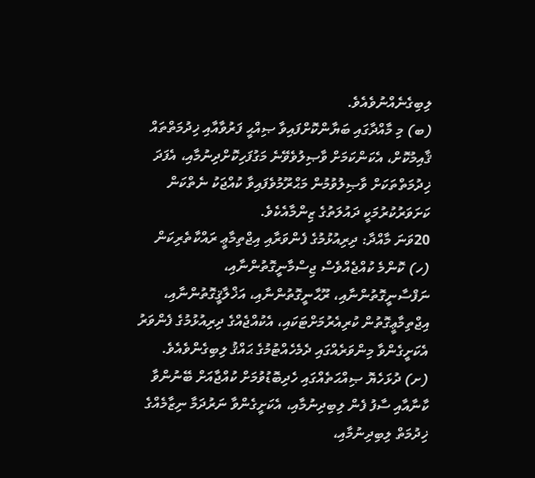ލިބިގެނެއްނުވެއެވެ.
(ބ) މި މާއްދާގައި ބަޔާންކޮށްފައިވާ ޞިއްޙީ ފަރުވާއާއި ޚިދުމަތްތައް ޤާއިމުކޮށް، އެކަންކަމަށް ވާޞިލުވެވޭނެ މަގުފަހިކޮށްދިނުމާއި، އެފަދަ ޚިދުމަތްތަކަށް ވާޞިލުވުމުން މަޙްރޫމުވެފައިވާ ކުއްޖަކު ނެތްކަން ކަށަވަރުކުރުމަކީ ދައުލަތުގެ ޒިންމާއެކެވެ.
20ވަނަ މާއްދާ: ދިރިއުޅުމުގެ ފެންވަރާއި އިޖްތިމާޢީ ރައްކާތެރިކަން
(ހ) ކޮންމެ ކުއްޖެއްވެސް ޖިސްމާނީގޮތުންނާއި، ނަފްސާނީގޮތުންނާއި، ރޫޙާނީގޮތުންނާއި، އަޚްލާޤީގޮތުންނާއި، އިޖްތިމާޢީގޮތުން ކުރިއެރުމަށްޓަކައި، އެކުއްޖެއްގެ ދިރިއުޅުމުގެ ފެންވަރު އެކަށީގެންވާ މިންވަރެއްގައި ދެމެހެއްޓުމުގެ ޙައްޤު ލިބިގެންވެއެވެ.
(ށ) ދުޅަހެޔޮ ޞިއްޙަތެއްގައި ހެދިބޮޑުވުމަށް ކުއްޖާއަށް ބޭނުންވާ ކާނާއާއި ސާފު ފެން ލިބިދިނުމާއި، އެކަށީގެންވާ ނަރުދަމާ ނިޒާމެއްގެ ޚިދުމަތް ލިބިދިނުމާއި،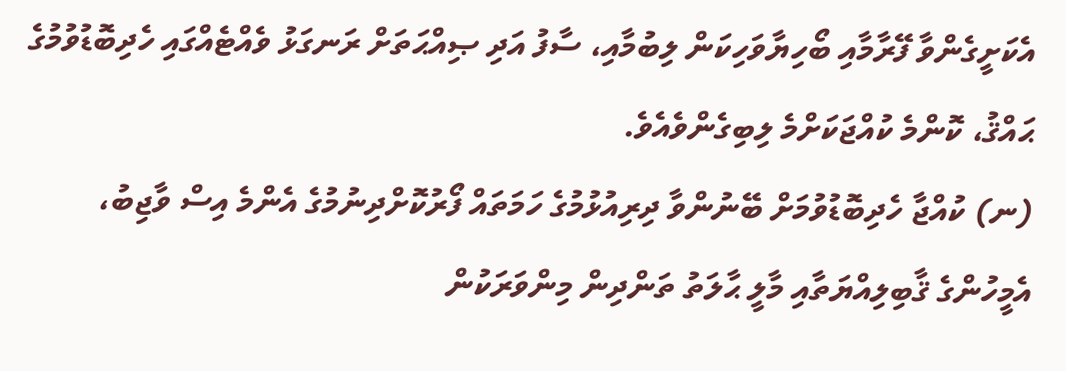އެކަށީގެންވާ ފޭރާމާއި ބޯހިޔާވަހިކަން ލިބުމާއި، ސާފު އަދި ޞިއްޙަތަށް ރަނގަޅު ވެއްޓެއްގައި ހެދިބޮޑުވުމުގެ ޙައްޤު، ކޮންމެ ކުއްޖަކަށްމެ ލިބިގެންވެއެވެ.
(ނ) ކުއްޖާ ހެދިބޮޑުވުމަށް ބޭނުންވާ ދިރިއުޅުމުގެ ހަމަތައް ފޯރުކޮށްދިނުމުގެ އެންމެ އިސް ވާޖިބު، އެމީހުންގެ ޤާބިލިއްޔަތާއި މާލީ ޙާލަތު ތަންދިން މިންވަރަކުން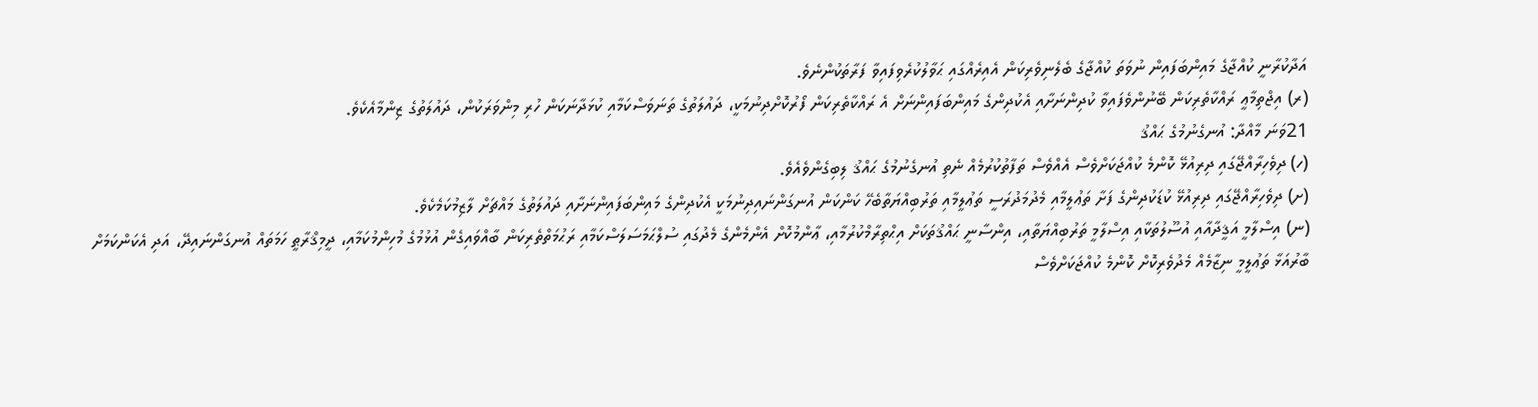އަދާކުރާނީ ކުއްޖާގެ މައިންބަފައިން ނުވަތަ ކުއްޖާގެ ބެލެނިވެރިކަން އެއިރެއްގައި ޙަވާލުކުރެވިފައިވާ ފަރާތަކުންނެވެ.
(ރ) އިޖްތިމާޢީ ރައްކާތެރިކަން ބޭނުންވެފައިވާ ކުދިންނަށާއި އެކުދިންގެ މައިންބަފައިންނަށް އެ ރައްކާތެރިކަން ފޯރުކޮށްދިނުމަކީ، ދައުލަތުގެ ތަނަވަސްކަމާއި ކުޅަދާނަކަން ހުރި މިންވަރަކުން، ދައުލަތުގެ ޒިންމާއެކެވެ.
21ވަނަ މާއްދާ: އުނގެނުމުގެ ޙައްޤު
(ހ) ދިވެހިރާއްޖޭގައި ދިރިއުޅޭ ކޮންމެ ކުއްޖަކަށްވެސް އެއްވެސް ތަފާތުކުރުމެއް ނެތި އުނގެނުމުގެ ޙައްޤު ލިބިގެންވެއެވެ.
(ށ) ދިވެހިރާއްޖޭގައި ދިރިއުޅޭ ކުޑަކުދިންގެ ފަށާ ތަޢުލީމާއި މެދުމަދުރަސީ ތަޢުލީމާއި ތަރުބިއްޔަތާބެހޭ ކަންކަން އުނގަންނައިދިނުމަކީ އެކުދިންގެ މައިންބަފައިންނަށާއި ދައުލަތުގެ މައްޗަށް ލާޒިމުކަމެކެވެ.
(ނ) އިސްލާމީ އަޤީދާއާއި އުސޫލުތަކާއި އިސްލާމީ ތަރުބިއްޔަތާއި، އިންސާނީ ޙައްޤުތަކަށް އިޙްތިރާމްކުރުމާއި، ޢާންމުކޮށް އެންމެންގެ މެދުގައި ސުލްޙަމަސަލަސްކަމާއި ރަޙުމަތްތެރިކަން ބާއްވައިގެން އުޅުމުގެ މުހިންމުކަމާއި، ދީމިޤްރާޠީ ހަމަތައް އުނގަންނައިދޭ، އަދި އެކަންކަމަށް ބާރުއަޅާ ތަޢުލީމީ ނިޒާމެއް މެދުވެރިކޮށް ކޮންމެ ކުއްޖަކަށްވެސް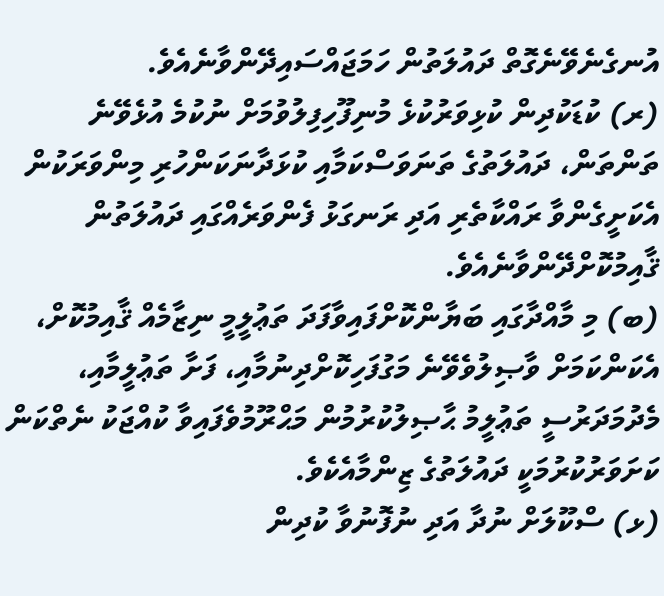އުނގެނެވޭނެގޮތް ދައުލަތުން ހަމަޖައްސައިދޭންވާނެއެވެ.
(ރ) ކުޑަކުދިން ކުޅިވަރުކުޅެ މުނިފޫހިފިލުވުމަށް ނުކުމެ އުޅެވޭނެ ތަންތަން، ދައުލަތުގެ ތަނަވަސްކަމާއި ކުޅަދާނަކަންހުރި މިންވަރަކުން އެކަށީގެންވާ ރައްކާތެރި އަދި ރަނގަޅު ފެންވަރެއްގައި ދައުލަތުން ޤާއިމުކޮށްދޭންވާނެއެވެ.
(ބ) މި މާއްދާގައި ބަޔާންކޮށްފައިވާފަދަ ތަޢުލީމީ ނިޒާމެއް ޤާއިމުކޮށް، އެކަންކަމަށް ވާޞިލުވެވޭނެ މަގުފަހިކޮށްދިނުމާއި، ފަށާ ތަޢުލީމާއި، މެދުމަދަރުސީ ތަޢުލީމު ޙާޞިލުކުރުމުން މަޙްރޫމުވެފައިވާ ކުއްޖަކު ނެތްކަން ކަށަވަރުކުރުމަކީ ދައުލަތުގެ ޒިންމާއެކެވެ.
(ޅ) ސްކޫލަށް ނުދާ އަދި ނުފޮނުވާ ކުދިން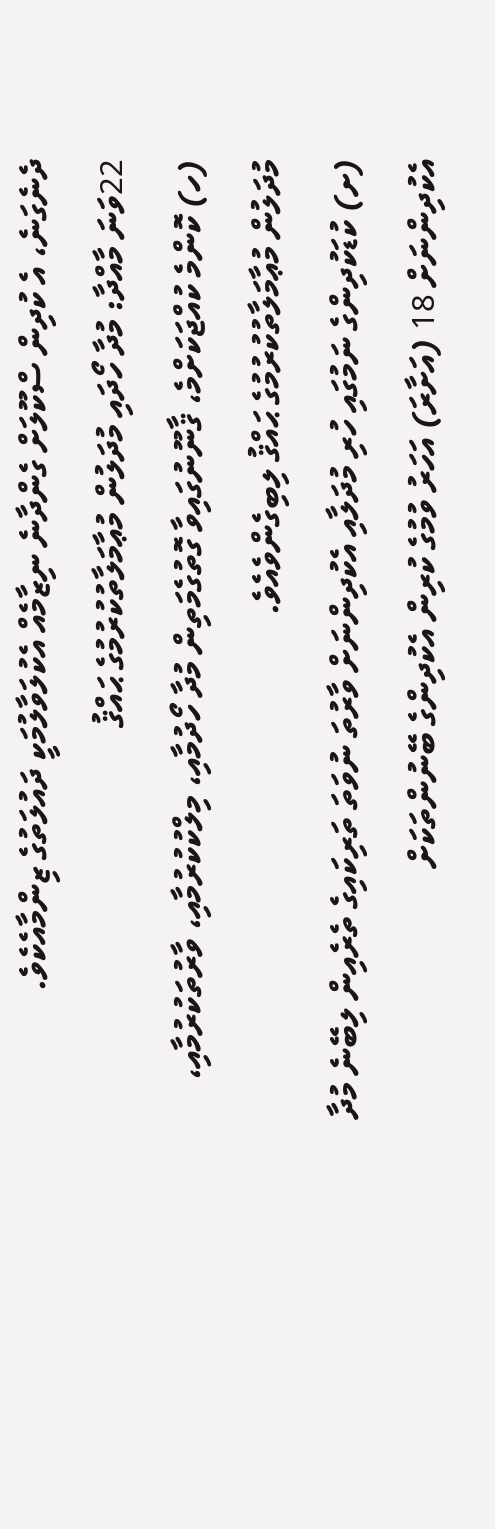ދެނެގަނެ، އެ ކުދިން ސްކޫލަށް ގެންދާނެ ނިޒާމެއް އެކުލަވާލުމަކީ ދައުލަތުގެ ޒިންމާއެކެވެ.
22ވަނަ މާއްދާ: މުދާ ހޯދައި މުދަލުން މުޢާމަލާތުކުރުމުގެ ޙައްޤު
(ހ) ކޮންމެ ކުއްޖަކަށްމެ، ޤާނޫނުގައިވާ ގޮތުގެމަތިން މުދާ ހޯދުމާއި، މިލްކުކުރުމާއި، ވާރުތަކުރުމާއި، މުދަލުން މުޢާމަލާތުކުރުމުގެ ޙައްޤު ލިބިގެންވެއެވެ.
(ށ) ކުޑަކުދިންގެ ނަމުގައި ހުރި މުދަލާއި އެކުދިންނަށް ވާރުތަ ނުވަތަ ތަރިކައިގެ ތެރެއިން ލިބޭނެ މުދާ އެކުދިންނަށް 18 (އަށާރަ) އަހަރު ވުމުގެ ކުރިން އެކުދިންގެ ބޭނުންތަކަށް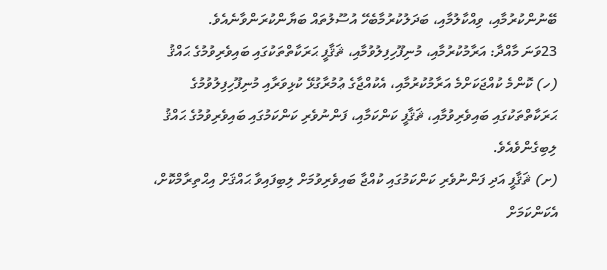ބޭނުންކުރުމާއި، ވިއްކާލުމާއި، ބަދަލުކުރުމާބެހޭ އުސޫލުތައް ބަޔާންކުރަންވާނެއެވެ.
23ވަނަ މާއްދާ: އަރާމުކުރުމާއި، މުނިފޫހިފިލުވުމާއި، ޘަޤާފީ ޙަރަކާތްތަކުގައި ބައިވެރިވުމުގެ ޙައްޤު
(ހ) ކޮންމެ ކުއްޖަކަށްމެ އަރާމުކުރުމާއި، އެކުއްޖާގެ ޢުމުރާގުޅޭ ކުޅިވަރާއި މުނިފޫހިފިލުވުމުގެ ޙަރަކާތްތަކުގައި ބައިވެރިވުމާއި، ޘަޤާފީ ކަންކަމާއި، ފަންނުވެރި ކަންކަމުގައި ބައިވެރިވުމުގެ ޙައްޤު ލިބިގެންވެއެވެ.
(ށ) ޘަޤާފީ އަދި ފަންނުވެރި ކަންކަމުގައި ކުއްޖާ ބައިވެރިވުމަށް ލިބިފައިވާ ޙައްޤަށް އިޙްތިރާމްކޮށް، އެކަންކަމަށް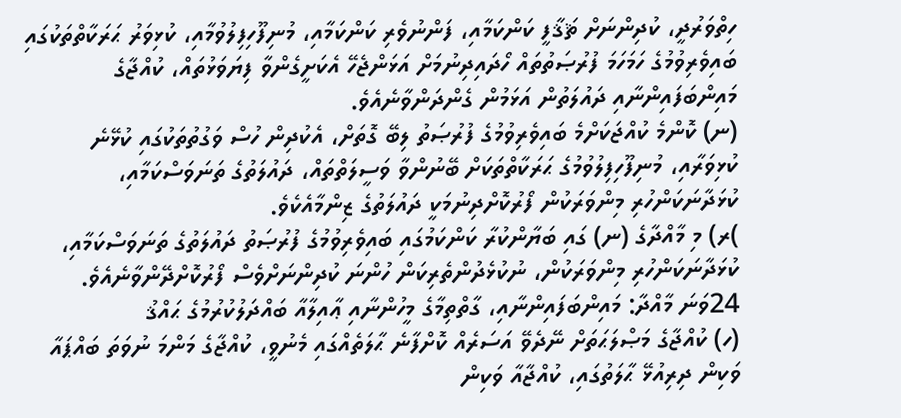ހިތްވަރުދީ، ކުދިންނަށް ޘަޤާފީ ކަންކަމާއި، ފަންނުވެރި ކަންކަމާއި، މުނިފޫހިފިލުވުމާއި، ކުޅިވަރު ޙަރަކާތްތަކުގައި ބައިވެރިވުމުގެ ހަމަހަމަ ފުރުޞަތުތައް ހޯދައިދިނުމަށް އަޅަންޖެހޭ އެކަށީގެންވާ ފިޔަވަޅުތައް، ކުއްޖާގެ މައިންބަފައިންނާއި ދައުލަތުން އަޅަމުން ގެންދަންވާނެއެވެ.
(ނ) ކޮންމެ ކުއްޖަކަށްމެ ބައިވެރިވުމުގެ ފުރުޞަތު ލިބޭ ގޮތަށް، އެކުދިން ހުސް ވަގުތުތަކުގައި ކުޅޭނެ ކުޅިވަރާއި، މުނިފޫހިފިލުވުމުގެ ޙަރަކާތްތަކަށް ބޭނުންވާ ވަސީލަތްތައް، ދައުލަތުގެ ތަނަވަސްކަމާއި، ކުޅަދާނަކަންހުރި މިންވަރަކުން ފޯރުކޮށްދިނުމަކީ ދައުލަތުގެ ޒިންމާއެކެވެ.
)ރ) މި މާއްދާގެ (ނ) ގައި ބަޔާންކުރާ ކަންކަމުގައި ބައިވެރިވުމުގެ ފުރުޞަތު ދައުލަތުގެ ތަނަވަސްކަމާއި، ކުޅަދާނަކަންހުރި މިންވަރަކުން، ނުކުޅެދުންތެރިކަން ހުންނަ ކުދިންނަށްވެސް ފޯރުކޮށްދޭންވާނެއެވެ.
24ވަނަ މާއްދާ: މައިންބަފައިންނާއި، ގާތްތިމާގެ މީހުންނާއި ޢާއިލާއާ ބައްދަލުކުރުމުގެ ޙައްޤު
(ހ) ކުއްޖާގެ މަޞްލަޙަތަށް ނޭދެވޭ އަސަރެއް ކޮށްފާނެ ޙާލަތެއްގައި މެނުވީ، ކުއްޖާގެ މަންމަ ނުވަތަ ބައްޕައާ ވަކިން ދިރިއުޅޭ ޙާލަތުގައި، ކުއްޖާއާ ވަކިން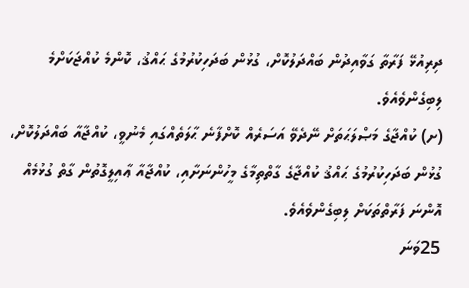ދިރިއުޅޭ ފަރާތާ ގަވާއިދުން ބައްދަލުކޮށް، ގުޅުން ބަދަހިކުރުމުގެ ޙައްޤު، ކޮންމެ ކުއްޖަކަށްމެ ލިބިގެންވެއެވެ.
(ށ) ކުއްޖާގެ މަޞްލަޙަތަށް ނޭދެވޭ އަސަރެއް ކޮށްފާނެ ޙާލަތެއްގައި މެނުވީ، ކުއްޖާއާ ބައްދަލުކޮށް، ގުޅުން ބަދަހިކުރުމުގެ ޙައްޤު ކުއްޖާގެ ގާތްތިމާގެ މީހުންނަށާއި، ކުއްޖާއާ ޢާއިލީގޮތުން ގާތް ގުޅުމެއް އޮންނަ ފަރާތްތަކަށް ލިބިގެންވެއެވެ.
25ވަނަ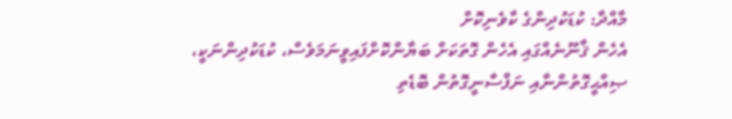މާއްދާ: ކުޑަކުދިންގެ ކާވެނިކޮށް
އެހެން ޤާނޫނެއްގައި އެހެން ގޮތަކަށް ބަޔާންކޮށްފައިވީނަމަވެސް، ކުޑަކުދިންނަކީ، ޞިއްޙީގޮތުންނާއި ނަފްސާނީގޮތުން ބޮޑެތި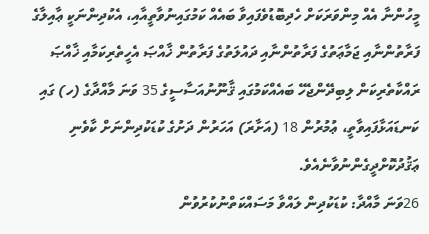މީހުންނާ އެއް މިންވަރަކަށް ހެދިބޮޑުވެފައިވާ ބައެއް ކަމުގައިނުވާތީއާއި، އެކުދިންނަކީ ޢާއިލާގެ ފަރާތުންނާއި ޖަމާޢަތުގެ ފަރާތުންނާއި ދައުލަތުގެ ފަރާތުން ޚާއްޞަ އެހީތެރިކަމާއި ޚާއްޞަ ރައްކާތެރިކަން ލިބިދޭންޖެހޭ ބައެއްކަމުގައި ޤާނޫނުއަސާސީގެ 35 ވަނަ މާއްދާގެ (ހ) ގައި ކަނޑައަޅާފައިވާތީ، ޢުމުރުން 18 (އަށާރަ) އަހަރުން ދަށުގެ ކުޑަކުދިންނަށް ކާވެނި ޢަޤުދުކޮށްދީގެންނުވާނެއެވެ.
26ވަނަ މާއްދާ: ކުޑަކުދިން ލައްވާ މަސައްކަތްނުކުރުވުން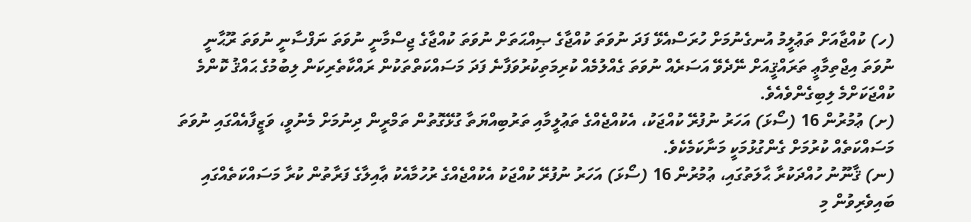(ހ) ކުއްޖާއަށް ތަޢުލީމު އުނގެނުމަށް ހުރަސްއެޅޭ ފަދަ ނުވަތަ ކުއްޖާގެ ޞިއްޙަތަށް ނުވަތަ ކުއްޖާގެ ޖިސްމާނީ ނުވަތަ ނަފްސާނީ ނުވަތަ ރޫޙާނީ ނުވަތަ އިޖްތިމާޢީ ތަރައްޤީއަށް ނޭދެވޭ އަސަރެއް ނުވަތަ ގެއްލުމެއް ކުރިމަތިކުރުވަފާނެ ފަދަ މަސައްކަތްތަކުން ރައްކާތެރިކަން ލިބުމުގެ ޙައްޤު ކޮންމެ ކުއްޖަކަށްމެ ލިބިގެންވެއެވެ.
(ށ) ޢުމުރުން 16 (ސޯޅަ) އަހަރު ނުފުރޭ ކުއްޖަކު، އެކުއްޖެއްގެ ތަޢުލީމާއި ތަރުބިއްޔަތާ ގުޅޭގޮތުން ތަމްރީން ދިނުމަށް މެނުވީ، ވަޒީފާއެއްގައި ނުވަތަ މަސައްކަތެއް ކުރުމަށް ގެންގުޅުމަކީ މަނާކަމެކެވެ.
(ނ) ޤާނޫނު ހުއްދަކުރާ ޙާލަތުގައި، ޢުމުރުން 16 (ސޯޅަ) އަހަރު ނުފުރޭ ކުއްޖަކު އެކުއްޖެއްގެ ރުހުމާއެކު ޢާއިލާގެ ފަރާތުން ކުރާ މަސައްކަތެއްގައި ބައިވެރިވުން މި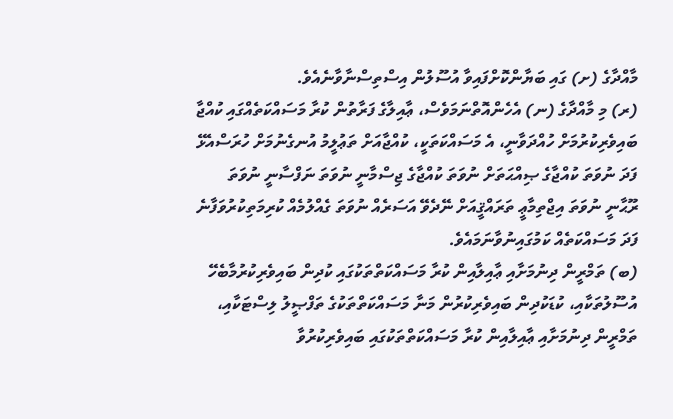މާއްދާގެ (ށ) ގައި ބަޔާންކޮށްފައިވާ އުސޫލުން އިސްތިސްނާވާނެއެވެ.
(ރ) މި މާއްދާގެ (ނ) އެހެންއޮތްނަމަވެސް، ޢާއިލާގެ ފަރާތުން ކުރާ މަސައްކަތެއްގައި ކުއްޖާ ބައިވެރިކުރުމަށް ހުއްދަވާނީ، އެ މަސައްކަތަކީ، ކުއްޖާއަށް ތަޢުލީމު އުނގެނުމަށް ހުރަސްއެޅޭ ފަދަ ނުވަތަ ކުއްޖާގެ ޞިއްޙަތަށް ނުވަތަ ކުއްޖާގެ ޖިސްމާނީ ނުވަތަ ނަފްސާނީ ނުވަތަ ރޫޙާނީ ނުވަތަ އިޖްތިމާޢީ ތަރައްޤީއަށް ނޭދެވޭ އަސަރެއް ނުވަތަ ގެއްލުމެއް ކުރިމަތިކުރުވަފާނެ ފަދަ މަސައްކަތެއް ކަމުގައިނުވާނަމައެވެ.
(ބ) ތަމްރީން ދިނުމަށާއި ޢާއިލާއިން ކުރާ މަސައްކަތްތަކުގައި ކުދިން ބައިވެރިކުރުމާބެހޭ އުސޫލުތަކާއި، ކުޑަކުދިން ބައިވެރިކުރުން މަނާ މަސައްކަތްތަކުގެ ތަފްޞީލު ލިސްޓަކާއި، ތަމްރީން ދިނުމަށާއި ޢާއިލާއިން ކުރާ މަސައްކަތްތަކުގައި ބައިވެރިކުރުވާ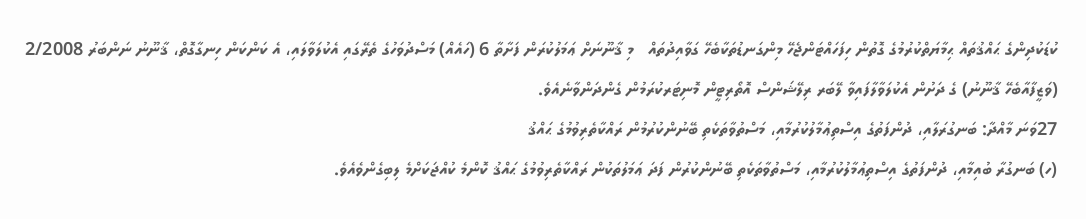ކުޑަކުދިންގެ ޙައްޤުތައް ޙިމާޔަތްކުރުމުގެ ގޮތުން ހިފަހައްޓަންޖެހޭ މިންގަނޑުތަކާބެހޭ ގަވާއިދުތައް   މި ޤާނޫނަށް ޢަމަލުކުރަން ފަށާތާ 6 (ހައެއް) މަސްދުވަހުގެ ތެރޭގައި އެކުލަވާލައި، އެ ކަންކަން ހިނގާގޮތް، ޤާނޫނު ނަންބަރު 2/2008 (ވަޒީފާއާބެހޭ ޤާނޫނު) ގެ ދަށުން އެކުލަވާލާފައިވާ ލޭބަރ ރިލޭޝަންސް އޮތޯރިޓީން މޮނިޓަރކުރަމުން ގެންދަންވާނެއެވެ.
27ވަނަ މާއްދާ: ބަނގުރަލާއި، ދުންފަތުގެ އިސްތިޢުމާލުކުރުމާއި، މަސްތުވާތަކެތި ބޭނުންކުރުމުން ރައްކާތެރިވުމުގެ ޙައްޤު
(ހ) ބަނގުރާ ބުއިމާއި، ދުންފަތުގެ އިސްތިޢުމާލުކުރުމާއި، މަސްތުވާތަކެތި ބޭނުންކުރުން ފަދަ ޢަމަލުތަކުން ރައްކާތެރިވުމުގެ ޙައްޤު ކޮންމެ ކުއްޖަކަށްމެ ލިބިގެންވެއެވެ.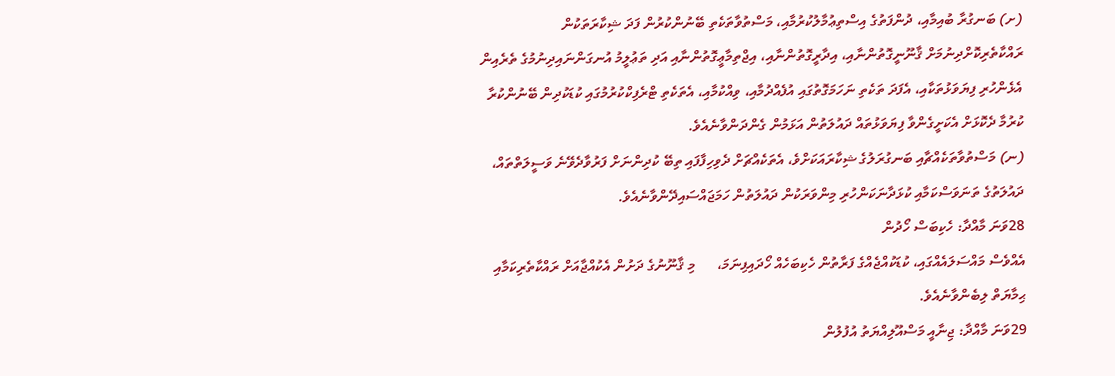(ށ) ބަނގުރާ ބުއިމާއި، ދުންފަތުގެ އިސްތިޢުމާލުކުރުމާއި، މަސްތުވާތަކެތި ބޭނުންކުރުން ފަދަ ޝިކާރަތަކުން ރައްކާތެރިކޮށްދިނުމަށް ޤާނޫނީގޮތުންނާއި، އިދާރީގޮތުންނާއި، އިޖްތިމާޢީގޮތުންނާއި އަދި ތަޢުލީމު އުނގަންނައިދިނުމުގެ ތެރެއިން އެޅެންހުރި ފިޔަވަޅުތަކާއި، އެފަދަ ތަކެތި ނަހަމަގޮތުގައި އުފެއްދުމާއި، ވިއްކުމާއި، އެތަކެތި ޓްރެފިކްކުރުމުގައި ކުޑަކުދިން ބޭނުންކުރާ ކުރުމާ ދެކޮޅަށް އެކަށީގެންވާ ފިޔަވަޅުތައް ދައުލަތުން އަޅަމުން ގެންދަންވާނެއެވެ.
(ނ) މަސްތުވާތަކެއްޗާއި ބަނގުރަލުގެ ޝިކާރައަކަށްވެ، އެތަކެއްޗަށް ދެވިހިފާފައި ތިބޭ ކުދިންނަށް ފަރުވާދެވޭނެ ވަސީލަތްތައް، ދައުލަތުގެ ތަނަވަސްކަމާއި ކުޅަދާނަކަންހުރި މިންވަރަކުން ދައުލަތުން ހަމަޖައްސައިދޭންވާނެއެވެ.
28ވަނަ މާއްދާ: ހެކިބަސް ހޯދުން
އެއްވެސް މައްސަލައެއްގައި، ކުޑަކުއްޖެއްގެ ފަރާތުން ހެކިބަހެއް ހޯދައިފިނަމަ،      މި ޤާނޫނުގެ ދަށުން އެކުއްޖާއަށް ރައްކާތެރިކަމާއި ޙިމާޔަތް ލިބެންވާނެއެވެ.
29ވަނަ މާއްދާ: ޖިނާއީ މަސްއޫލިއްޔަތު އުފުލުން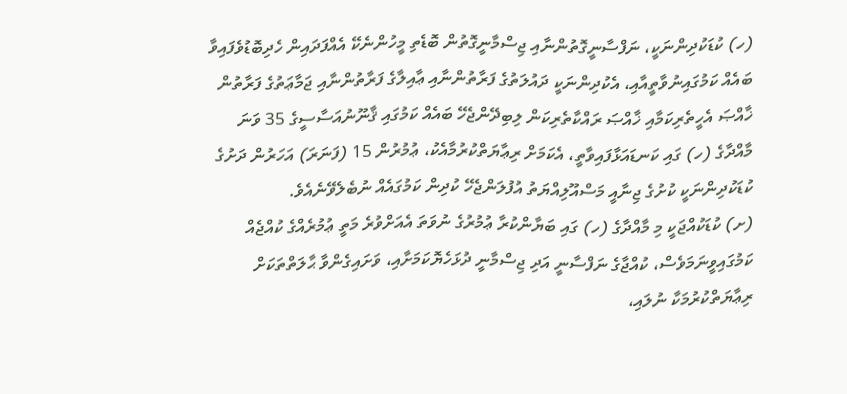(ހ) ކުޑަކުދިންނަކީ، ނަފްސާނީގޮތުންނާއި ޖިސްމާނީގޮތުން ބޮޑެތި މީހުންނެކޭ އެއްފަދައިން ހެދިބޮޑުވެފައިވާ ބައެއް ކަމުގައިނުވާތީއާއި، އެކުދިންނަކީ ދައުލަތުގެ ފަރާތުންނާއި ޢާއިލާގެ ފަރާތުންނާއި ޖަމާޢަތުގެ ފަރާތުން ޚާއްޞަ އެހީތެރިކަމާއި ޚާއްޞަ ރައްކާތެރިކަން ލިބިދޭންޖެހޭ ބައެއް ކަމުގައި ޤާނޫނުއަސާސީގެ 35 ވަނަ މާއްދާގެ (ހ) ގައި ކަނޑައަޅާފައިވާތީ، އެކަމަށް ރިޢާޔަތްކުރުމާއެކު، ޢުމުރުން 15 (ފަނަރަ) އަހަރުން ދަށުގެ ކުޑަކުދިންނަކީ ކުށުގެ ޖިނާއީ މަސްއޫލިއްޔަތު އުފުލަންޖެހޭ ކުދިން ކަމުގައެއް ނުބެލެވޭނެއެވެ.
(ށ) ކުޑަކުއްޖަކީ މި މާއްދާގެ (ހ) ގައި ބަޔާންކުރާ ޢުމުރުގެ ނުވަތަ އެއަށްވުރެ މަތީ ޢުމުރެއްގެ ކުއްޖެއް ކަމުގައިވީނަމަވެސް، ކުއްޖާގެ ނަފްސާނީ އަދި ޖިސްމާނީ ދުޅަހެޔޮކަމަށާއި، ވަށައިގެންވާ ޙާލަތްތަކަށް ރިޢާޔަތްކުރުމަކާ ނުލައި،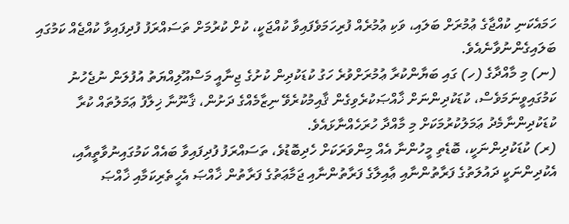ހަމައެކަނި ކުއްޖާގެ ޢުމުރަށް ބަލައި، ވަކި ޢުމުރެއް ފުރިހަމަވެފައިވާ ކުއްޖަކީ، ކުށް ކުރުމަށް ތަސައްރަފު ފުދިފައިވާ ކުއްޖެއް ކަމުގައި ބަލައިގެންނުވާނެއެވެ.
(ނ) މި މާއްދާގެ (ހ) ގައި ބަޔާންކުރާ ޢުމުރަށްވުރެ ހަގު ކުޑަކުދިން ކުށުގެ ޖިނާއީ މަސްއޫލިއްޔަތު އުފުލަން ނުޖެހުނު ކަމުގައިވީނަމަވެސް، ކުޑަކުދިންނަށް ޚާއްޞަކުރެވިގެން ޤާއިމުކުރެވޭ ނިޒާމެއްގެ ދަށުން، ޤާނޫނާ ޚިލާފު ޢަމަލުތައް ކުރާ ކުޑަކުދިންނާމެދު ޢަމަލުކުރުމަކަށް މި މާއްދާ ހުރަހެއްނާޅައެވެ.
(ރ) ކުޑަކުދިންނަކީ، ބޮޑެތި މީހުންނާ އެއް މިންވަރަކަށް ހެދިބޮޑުވެ، ތަސައްރަފު ފުދިފައިވާ ބައެއް ކަމުގައިނުވާތީއާއި، އެކުދިންނަކީ ދައުލަތުގެ ފަރާތުންނާއި ޢާއިލާގެ ފަރާތުންނާއި ޖަމާޢަތުގެ ފަރާތުން ޚާއްޞަ އެހީތެރިކަމާއި ޚާއްޞަ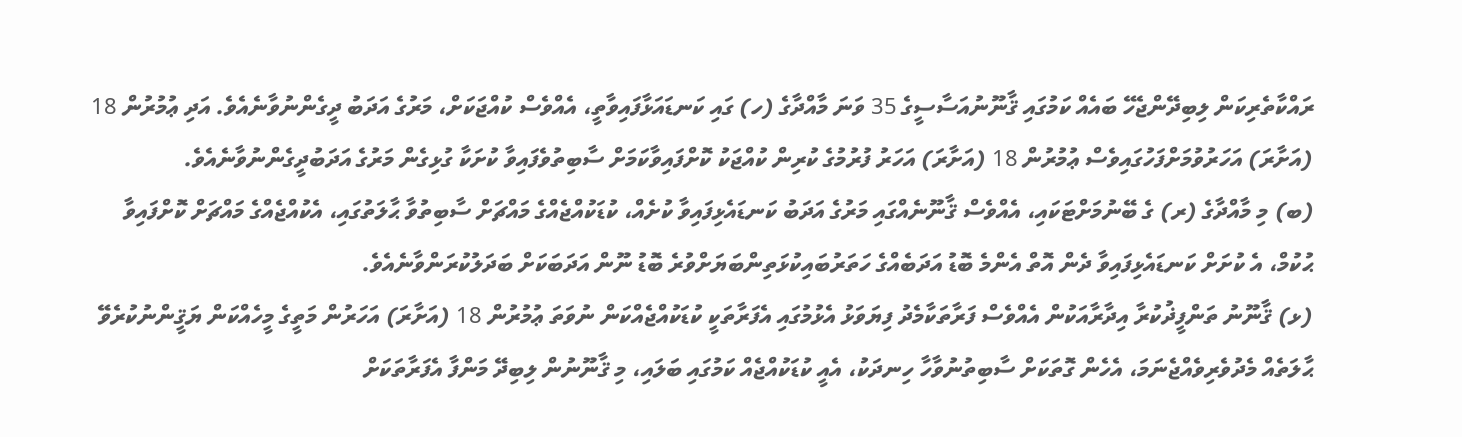ރައްކާތެރިކަން ލިބިދޭންޖެހޭ ބައެއް ކަމުގައި ޤާނޫނުއަސާސީގެ 35 ވަނަ މާއްދާގެ (ހ) ގައި ކަނޑައަޅާފައިވާތީ، އެއްވެސް ކުއްޖަކަށް، މަރުގެ އަދަބު ދީގެންނުވާނެއެވެ. އަދި ޢުމުރުން 18 (އަށާރަ) އަހަރުވުމަށްފަހުގައިވެސް ޢުމުރުން 18 (އަށާރަ) އަހަރު ފުރުމުގެ ކުރިން ކުއްޖަކު ކޮށްފައިވާކަމަށް ސާބިތުވެފައިވާ ކުށަކާ ގުޅިގެން މަރުގެ އަދަބުދީގެންނުވާނެއެވެ.
(ބ) މި މާއްދާގެ (ރ) ގެ ބޭނުމަށްޓަކައި، އެއްވެސް ޤާނޫނެއްގައި މަރުގެ އަދަބު ކަނޑައެޅިފައިވާ ކުށެއް، ކުޑަކުއްޖެއްގެ މައްޗަށް ސާބިތުވާ ޙާލަތުގައި، އެކުއްޖެއްގެ މައްޗަށް ކޮށްފައިވާ ޙުކުމް، އެ ކުށަށް ކަނޑައެޅިފައިވާ ދެން އޮތް އެންމެ ބޮޑު އަދަބެއްގެ ހަތަރުބައިކުޅަތިންބަޔަށްވުރެ ބޮޑު ނޫން އަދަބަކަށް ބަދަލުކުރަންވާނެއެވެ.
(ޅ) ޤާނޫނު ތަންފީޛުކުރާ އިދާރާއަކުން އެއްވެސް ފަރާތަކާމެދު ފިޔަވަޅު އެޅުމުގައި އެފަރާތަކީ ކުޑަކުއްޖެއްކަން ނުވަތަ ޢުމުރުން 18 (އަށާރަ) އަހަރުން މަތީގެ މީހެއްކަން ޔަޤީންނުކުރެވޭ ޙާލަތެއް މެދުވެރިވެއްޖެނަމަ، އެހެން ގޮތަކަށް ސާބިތުނުވާހާ ހިނދަކު، އެއީ ކުޑަކުއްޖެއް ކަމުގައި ބަލައި، މި ޤާނޫނުން ލިބިދޭ މަންފާ އެފަރާތަކަށް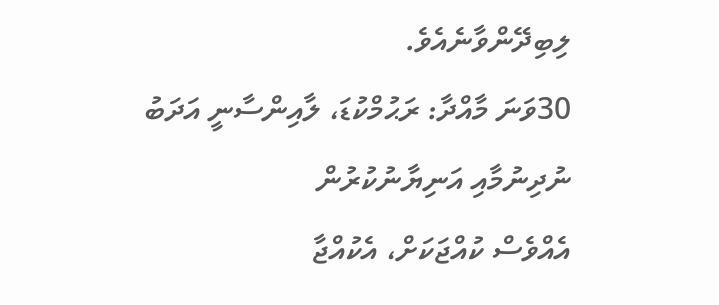ލިބިދޭންވާނެއެވެ.
30ވަނަ މާއްދާ: ރަޙުމްކުޑަ، ލާއިންސާނީ އަދަބު ނުދިނުމާއި އަނިޔާނުކުރުން
އެއްވެސް ކުއްޖަކަށް، އެކުއްޖާ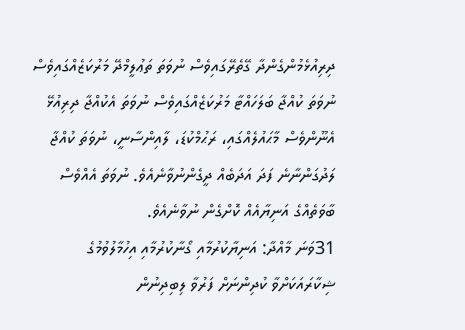ދިރިއުޅެމުންގެންދާ ގޭތެރޭގައިވެސް ނުވަތަ ތަޢުލީމްދޭ މަރުކަޒެއްގައިވެސް ނުވަތަ ކުއްޖާ ބަލަހައްޓާ މަރުކަޒެއްގައިވެސް ނުވަތަ އެކުއްޖާ ދިރިއުޅޭ އެނޫންވެސް މާޙައުލެއްގައި، ރަޙުމްކުޑަ، ލާއިންސާނީ، ނުވަތަ ކުއްޖާ ލަދުގަންނާނެ ފަދަ އަދަބެއް ދީގެންނުވާނެއެވެ. ނުވަތަ އެއްވެސް ބާވަތެއްގެ އަނިޔާއެއް ކޮށްގެން ނުވާނެއެވެ.
31ވަނަ މާއްދާ: އަނިޔާކުރުމާއި ގޯނާކުރުމާއި އިހުމާލުވުމުގެ ޝިކާރައަކަށްވާ ކުދިންނަށް ފަރުވާ ލިބިދިނުން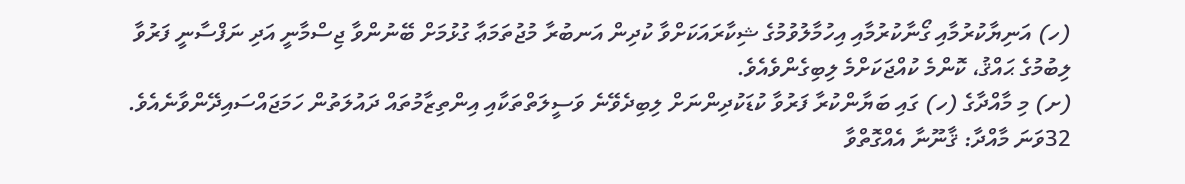(ހ) އަނިޔާކުރުމާއި ގޯނާކުރުމާއި އިހުމާލުވުމުގެ ޝިކާރައަކަށްވާ ކުދިން އަނބުރާ މުޖުތަމަޢާ ގުޅުމަށް ބޭނުންވާ ޖިސްމާނީ އަދި ނަފްސާނީ ފަރުވާ ލިބުމުގެ ޙައްޤު، ކޮންމެ ކުއްޖަކަށްމެ ލިބިގެންވެއެވެ.
(ށ) މި މާއްދާގެ (ހ) ގައި ބަޔާންކުރާ ފަރުވާ ކުޑަކުދިންނަށް ލިބިދެވޭނެ ވަސީލަތްތަކާއި އިންތިޒާމުތައް ދައުލަތުން ހަމަޖައްސައިދޭންވާނެއެވެ.
32ވަނަ މާއްދާ: ޤާނޫނާ އެއްގޮތްވާ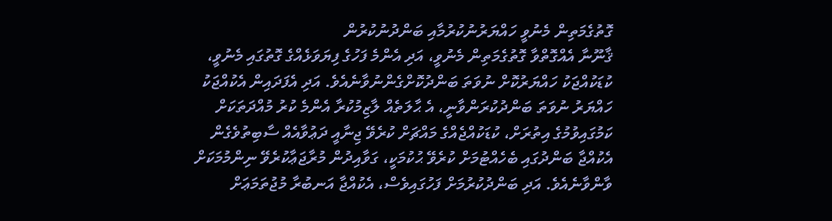ގޮތުގެމަތިން މެނުވީ ހައްޔަރުނުކުރުމާއި ބަންދުނުކުރުން
ޤާނޫނާ އެއްގޮތްވާ ގޮތުގެމަތިން މެނުވީ، އަދި އެންމެ ފަހުގެ ފިޔަވަޅެއްގެ ގޮތުގައި މެނުވީ، ކުޑަކުއްޖަކު ހައްޔަރުކޮށް ނުވަތަ ބަންދުކޮށްގެންނުވާނެއެވެ. އަދި އެފަދައިން އެކުއްޖަކު ހައްޔަރު ނުވަތަ ބަންދުކުރަންވާނީ، އެ ޙާލަތެއް ލާޒިމުކުރާ އެންމެ ކުރު މުއްދަތަކަށް ކަމުގައިވުމުގެ އިތުރަށް، ކުޑަކުއްޖެއްގެ މައްޗަށް ކުރެވޭ ޖިނާއީ ދަޢުވާއެއް ސާބިތުވެގެން އެކުއްޖާ ބަންދުގައި ބެހެއްޓުމަށް ކުރެވޭ ޙުކުމަކީ، ގަވާއިދުން މުރާޖަޢާކުރެވޭ ނިންމުމަކަށް ވާންވާނެއެވެ. އަދި ބަންދުކުރުމަށް ފަހުގައިވެސް، އެކުއްޖާ އަނބުރާ މުޖުތަމަޢަށް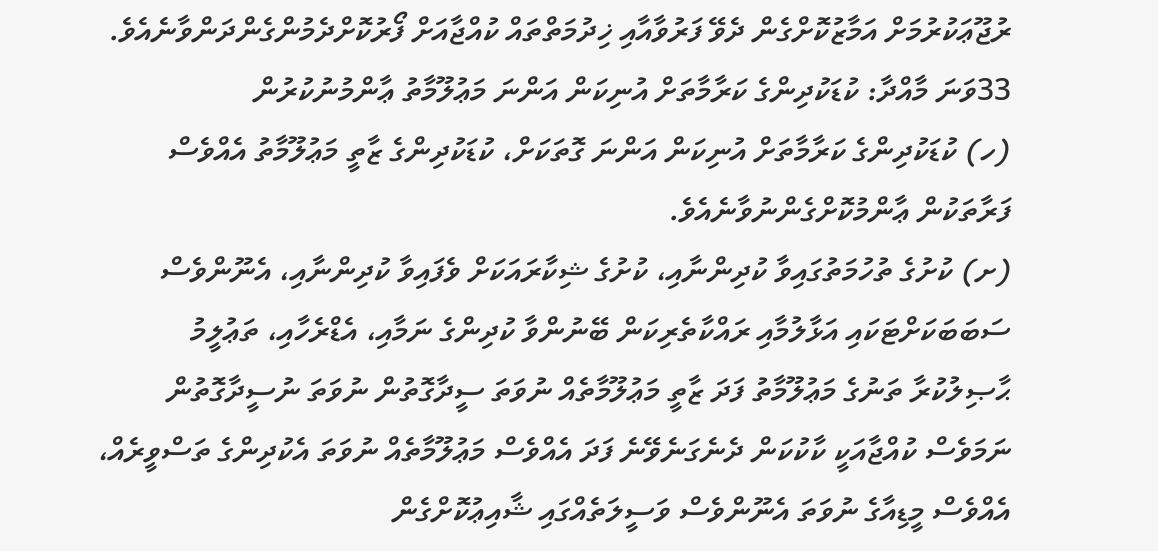ރުޖޫޢަކުރުމަށް އަމާޒުކޮށްގެން ދެވޭ ފަރުވާއާއި ޚިދުމަތްތައް ކުއްޖާއަށް ފޯރުކޮށްދެމުންގެންދަންވާނެއެވެ.
33ވަނަ މާއްދާ: ކުޑަކުދިންގެ ކަރާމާތަށް އުނިކަން އަންނަ މަޢުލޫމާތު ޢާންމުނުކުރުން
(ހ) ކުޑަކުދިންގެ ކަރާމާތަށް އުނިކަން އަންނަ ގޮތަކަށް، ކުޑަކުދިންގެ ޒާތީ މަޢުލޫމާތު އެއްވެސް ފަރާތަކުން ޢާންމުކޮށްގެންނުވާނެއެވެ.
(ށ) ކުށުގެ ތުހުމަތުގައިވާ ކުދިންނާއި، ކުށުގެ ޝިކާރައަކަށް ވެފައިވާ ކުދިންނާއި، އެނޫންވެސް ސަބަބަކަށްޓަކައި އަޅާލުމާއި ރައްކާތެރިކަން ބޭނުންވާ ކުދިންގެ ނަމާއި، އެޑްރެހާއި، ތަޢުލީމު ޙާޞިލުކުރާ ތަނުގެ މަޢުލޫމާތު ފަދަ ޒާތީ މަޢުލޫމާތެއް ނުވަތަ ސީދާގޮތުން ނުވަތަ ނުސީދާގޮތުން ނަމަވެސް ކުއްޖާއަކީ ކާކުކަން ދެނެގަނެވޭނެ ފަދަ އެއްވެސް މަޢުލޫމާތެއް ނުވަތަ އެކުދިންގެ ތަސްވީރެއް، އެއްވެސް މީޑިއާގެ ނުވަތަ އެނޫންވެސް ވަސީލަތެއްގައި ޝާއިޢުކޮށްގެން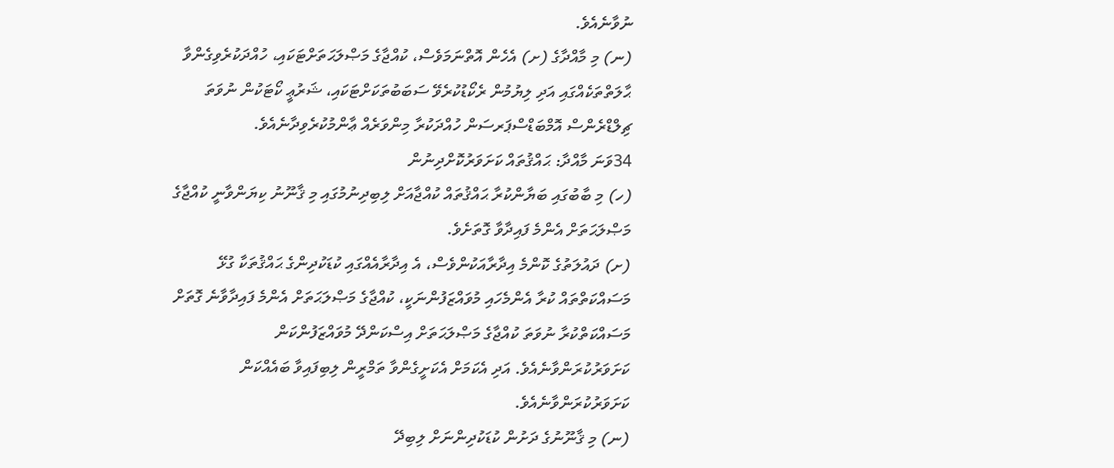ނުވާނެއެވެ.
(ނ) މި މާއްދާގެ (ށ) އެހެން އޮތްނަމަވެސް، ކުއްޖާގެ މަޞްލަޙަތަށްޓަކައި، ހުއްދަކުރެވިގެންވާ ޙާލަތްތަކެއްގައި އަދި ލިޔުމުން ރެކޯޑުކުރެވޭ ސަބަބުތަކަށްޓަކައި، ޝަރުޢީ ކޯޓަކުން ނުވަތަ ޗިލްޑްރެންސް އޮމްބަޑްސްޕަރސަން ހުއްދަކުރާ މިންވަރެއް ޢާންމުކުރެވިދާނެއެވެ.
34ވަނަ މާއްދާ: ޙައްޤުތައް ކަށަވަރުކޮށްދިނުން
(ހ) މި ބާބުގައި ބަޔާންކުރާ ޙައްޤުތައް ކުއްޖާއަށް ލިބިދިނުމުގައި މި ޤާނޫނު ކިޔަންވާނީ ކުއްޖާގެ މަޞްލަޙަތަށް އެންމެ ފައިދާވާ ގޮތަށެވެ.
(ށ) ދައުލަތުގެ ކޮންމެ އިދާރާއަކުންވެސް، އެ އިދާރާއެއްގައި ކުޑަކުދިންގެ ޙައްޤުތަކާ ގުޅޭ މަސައްކަތްތައް ކުރާ އެންމެހައި މުވައްޒަފުންނަކީ، ކުއްޖާގެ މަޞްލަޙަތަށް އެންމެ ފައިދާވާނެ ގޮތަށް މަސައްކަތްކުރާ ނުވަތަ ކުއްޖާގެ މަޞްލަޙަތަށް އިސްކަންދޭ މުވައްޒަފުންކަން ކަށަވަރުކުރަންވާނެއެވެ. އަދި އެކަމަށް އެކަށީގެންވާ ތަމްރީން ލިބިފައިވާ ބައެއްކަން ކަށަވަރުކުރަންވާނެއެވެ.
(ނ) މި ޤާނޫނުގެ ދަށުން ކުޑަކުދިންނަށް ލިބިދޭ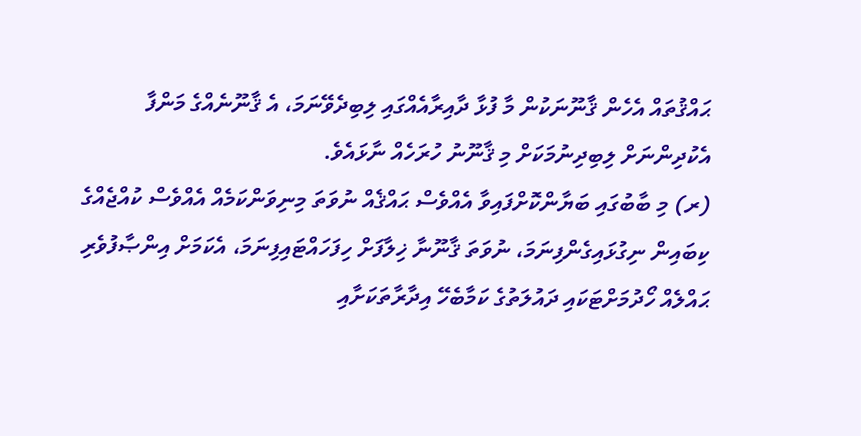ޙައްޤުތައް އެހެން ޤާނޫނަކުން މާ ފުޅާ ދާއިރާއެއްގައި ލިބިދެވޭނަމަ، އެ ޤާނޫނެއްގެ މަންފާ އެކުދިންނަށް ލިބިދިނުމަކަށް މި ޤާނޫނު ހުރަހެއް ނާޅައެވެ.
(ރ) މި ބާބުގައި ބަޔާންކޮށްފައިވާ އެއްވެސް ޙައްޤެއް ނުވަތަ މިނިވަންކަމެއް އެއްވެސް ކުއްޖެއްގެ ކިބައިން ނިގުޅައިގެންފިނަމަ، ނުވަތަ ޤާނޫނާ ޚިލާފަށް ހިފަހައްޓައިފިނަމަ، އެކަމަށް އިންޞާފުވެރި ޙައްލެއް ހޯދުމަށްޓަކައި ދައުލަތުގެ ކަމާބެހޭ އިދާރާތަކަށާއި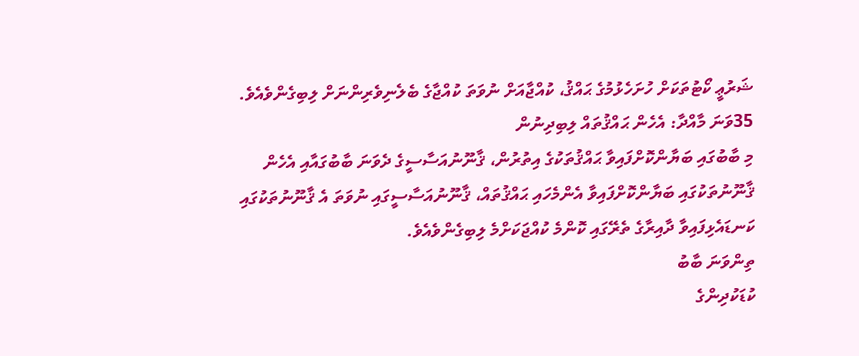ޝަރުޢީ ކޯޓުތަކަށް ހުށަހެޅުމުގެ ޙައްޤު، ކުއްޖާއަށް ނުވަތަ ކުއްޖާގެ ބެލެނިވެރިންނަށް ލިބިގެންވެއެވެ.
35ވަނަ މާއްދާ: އެހެން ޙައްޤުތައް ލިބިދިނުން
މި ބާބުގައި ބަޔާންކޮށްފައިވާ ޙައްޤުތަކުގެ އިތުރުން، ޤާނޫނުއަސާސީގެ ދެވަނަ ބާބުގައާއި އެހެން ޤާނޫނުތަކުގައި ބަޔާންކޮށްފައިވާ އެންމެހައި ޙައްޤުތައް، ޤާނޫނުއަސާސީގައި ނުވަތަ އެ ޤާނޫނުތަކުގައި ކަނޑައެޅިފައިވާ ދާއިރާގެ ތެރޭގައި ކޮންމެ ކުއްޖަކަށްމެ ލިބިގެންވެއެވެ.
ތިންވަނަ ބާބު
ކުޑަކުދިންގެ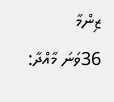ޒިންމާ
36ވަނަ މާއްދާ: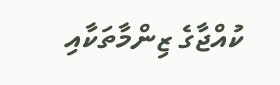ކުއްޖާގެ ޒިންމާތަކާއި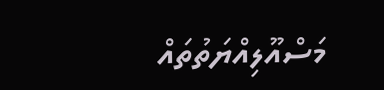މަސްއޫލިއްޔަތުތައް